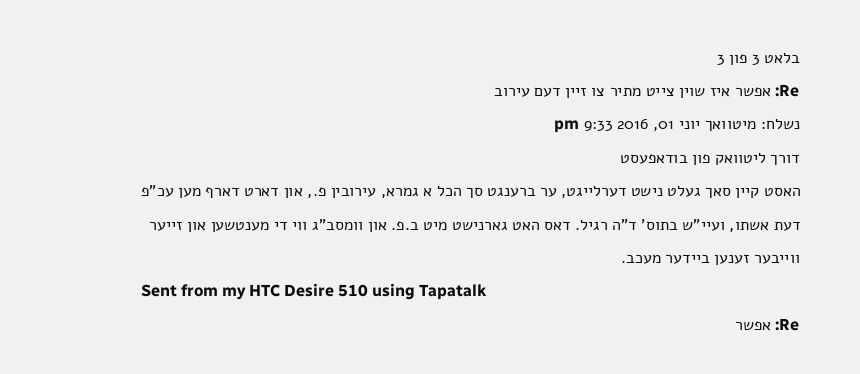בלאט 3 פון 3
Re: אפשר איז שוין צייט מתיר צו זיין דעם עירוב
נשלח: מיטוואך יוני 01, 2016 9:33 pm
דורך ליטוואק פון בודאפעסט
האסט קיין סאך געלט נישט דערלייגט, ער ברענגט סך הכל א גמרא, עירובין פ., און דארט דארף מען עכ"פ דעת אשתו, ועיי"ש בתוס' ד"ה רגיל. דאס האט גארנישט מיט ב.פ. און וומסב"ג ווי די מענטשען און זייער ווייבער זענען ביידער מעכב.
Sent from my HTC Desire 510 using Tapatalk
Re: אפשר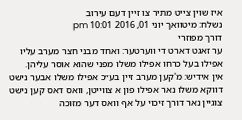איז שוין צייט מתיר צו זיין דעם עירוב
נשלח: מיטוואך יוני 01, 2016 10:01 pm
דורך מפוזרי
ער זאגט דארט די ווערטער: ואחד מבני חצר מערב עליו אפילו בעל כרחו אפילו משלו מפני שהוא אוסר עליהן.
אין אידיש: מ'קען מערב זיין בע״כ אפילו משלו אבער נישט דװקא משלו נאר אפילו פון א צווייטן, וואס דאס קען נישט צוגיין נאר דורך זיכוי על אף וואס דער מזוכה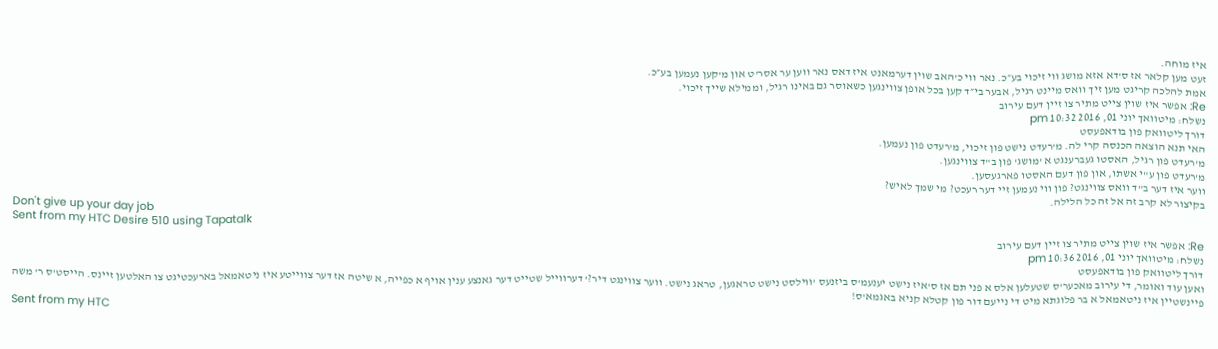איז מוחה.
זעט מען קלאר אז ס'דא אזא מושג ווי זיכוי בע״כ. נאר ווי כ'האב שוין דערמאנט איז דאס נאר ווען ער אסר'ט און מ'קען נעמען בע״כ.
אמת להלכה קריגט מען זיך וואס מיינט רגיל, אבער בי״ד קען בכל אופן צווינגען כשאוסר גם באינו רגיל, וממילא שייך זיכוי.
Re: אפשר איז שוין צייט מתיר צו זיין דעם עירוב
נשלח: מיטוואך יוני 01, 2016 10:32 pm
דורך ליטוואק פון בודאפעסט
האי תנא הוצאה הכנסה קרי לה. מ'רעדט נישט פון זיכוי, מ'רעדט פון נעמען.
מ'רעדט פון רגיל, האסטו געברענגט א 'מושג' פון ב"ד צווינגען.
מ'רעדט פון ע"י אשתו, און פון דעם האסטו פארגעסען.
ווער איז דער ב"ד וואס צווינגט? פון ווי נעמען זיי דער רעכט? מי שמך לאיש?
בקיצור לא קרב זה אל זה כל הלילה.
Don't give up your day job
Sent from my HTC Desire 510 using Tapatalk
Re: אפשר איז שוין צייט מתיר צו זיין דעם עירוב
נשלח: מיטוואך יוני 01, 2016 10:36 pm
דורך ליטוואק פון בודאפעסט
ואען עוד ואומר, די עירוב מאכער'ס שטעלען אלס א פני תם אז ס'איז נישט יענעמ'ס ביזנעס 'ווילסט נישט טראגען, טראג נישט. ווער צווינגט דיר?' דערווייל שטייט דער גאנצע ענין אויף א כפייה, א שיטה אז דער צווייטע איז ניטאמאל בארעכטיגט צו האלטען זיינס. הייסט'ס ר' משה פיינשטיין איז ניטאמאל א בר פלוגתא מיט די נייעם דור פון קטלא קניא באגמא'ס!
Sent from my HTC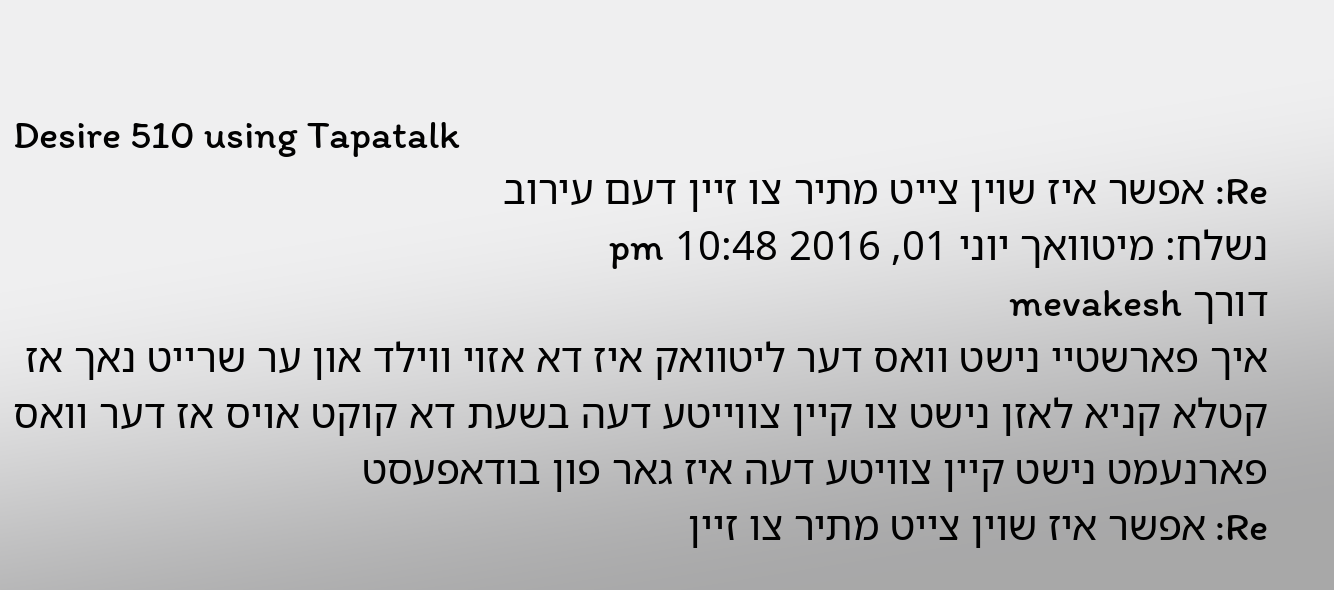Desire 510 using Tapatalk
Re: אפשר איז שוין צייט מתיר צו זיין דעם עירוב
נשלח: מיטוואך יוני 01, 2016 10:48 pm
דורך mevakesh
איך פארשטיי נישט וואס דער ליטוואק איז דא אזוי ווילד און ער שרייט נאך אז קטלא קניא לאזן נישט צו קיין צווייטע דעה בשעת דא קוקט אויס אז דער וואס פארנעמט נישט קיין צוויטע דעה איז גאר פון בודאפעסט
Re: אפשר איז שוין צייט מתיר צו זיין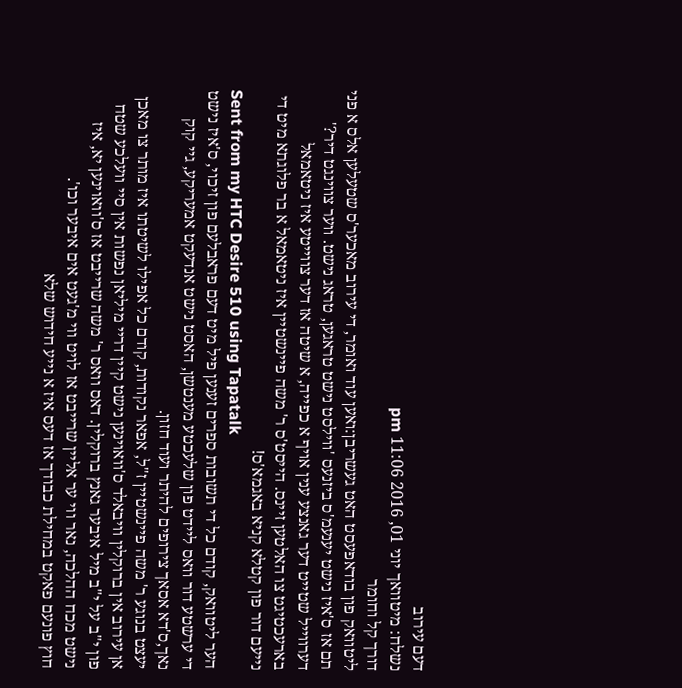דעם עירוב
נשלח: מיטוואך יוני 01, 2016 11:06 pm
דורך קל וחומר
ליטוואק פון בודאפעסט האט געשריבן:ואען עוד ואומר, די עירוב מאכער'ס שטעלען אלס א פני תם אז ס'איז נישט יענעמ'ס ביזנעס 'ווילסט נישט טראגען, טראג נישט. ווער צווינגט דיר?' דערווייל שטייט דער גאנצע ענין אויף א כפייה, א שיטה אז דער צווייטע איז ניטאמאל בארעכטיגט צו האלטען זיינס. הייסט'ס ר' משה פיינשטיין איז ניטאמאל א בר פלוגתא מיט די נייעם דור פון קטלא קניא באגמא'ס!
Sent from my HTC Desire 510 using Tapatalk
הער ליטוואק, קודם כל די תשובות ספרים זענען פיל מיט דעם פראבלעם פון זיכוי, ס'איז נישט די ערשטע דור וואס ליידט פון שלעכטע מענטשן, האסט נישט אנדעקט אמעריקע, גיי קוק נאך,ס'דא אסאך צירופים להיתר ועוד חזון.
יעצט בנוגע ר' משה פיינשטיין ז"ל, אפאר נקודות, קודם כל אפילו לשיטתו איז מותר צו מאכן אן עירוב אין ברוקלין וויבאלד ס'וואוינען נישט קיין דריי מיליאן נפשות אין סיי וועלכע שטח פון י"ב על י"ב מיל איבער גאנץ ברוקלין. דאס וואס ר' משה שרייבט אז ס'וואוינען יא, איז נישט מכח ההלכה, נאר ווי ער אליין שרייבט אז לויט ווי מ'געט אים איבער וכו'.
חוץ פונעם פאקט במחילת כבודך אז דעס איז א נייע חידוש שלא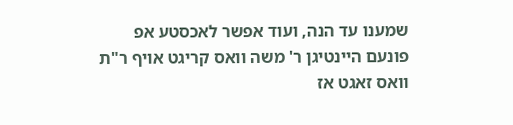שמענו עד הנה, ועוד אפשר לאכסטע אפ פונעם היינטיגן ר' משה וואס קריגט אויף ר"ת וואס זאגט אז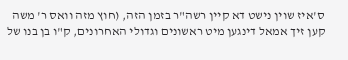ס'איז שוין נישט דא קיין רשה"ר בזמן הזה, (חוץ מזה וואס ר' משה קען זיך אמאל דינגען מיט ראשונים וגדולי האחרונים, ק"ו בן בנו של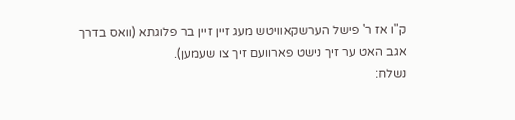ק"ו אז ר' פישל הערשקאוויטש מעג זיין זיין בר פלוגתא (וואס בדרך אגב האט ער זיך נישט פארוועם זיך צו שעמען).
נשלח: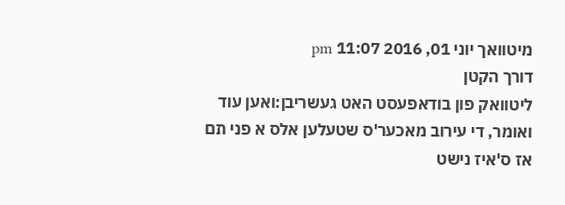מיטוואך יוני 01, 2016 11:07 pm
דורך הקטן
ליטוואק פון בודאפעסט האט געשריבן:ואען עוד ואומר, די עירוב מאכער'ס שטעלען אלס א פני תם אז ס'איז נישט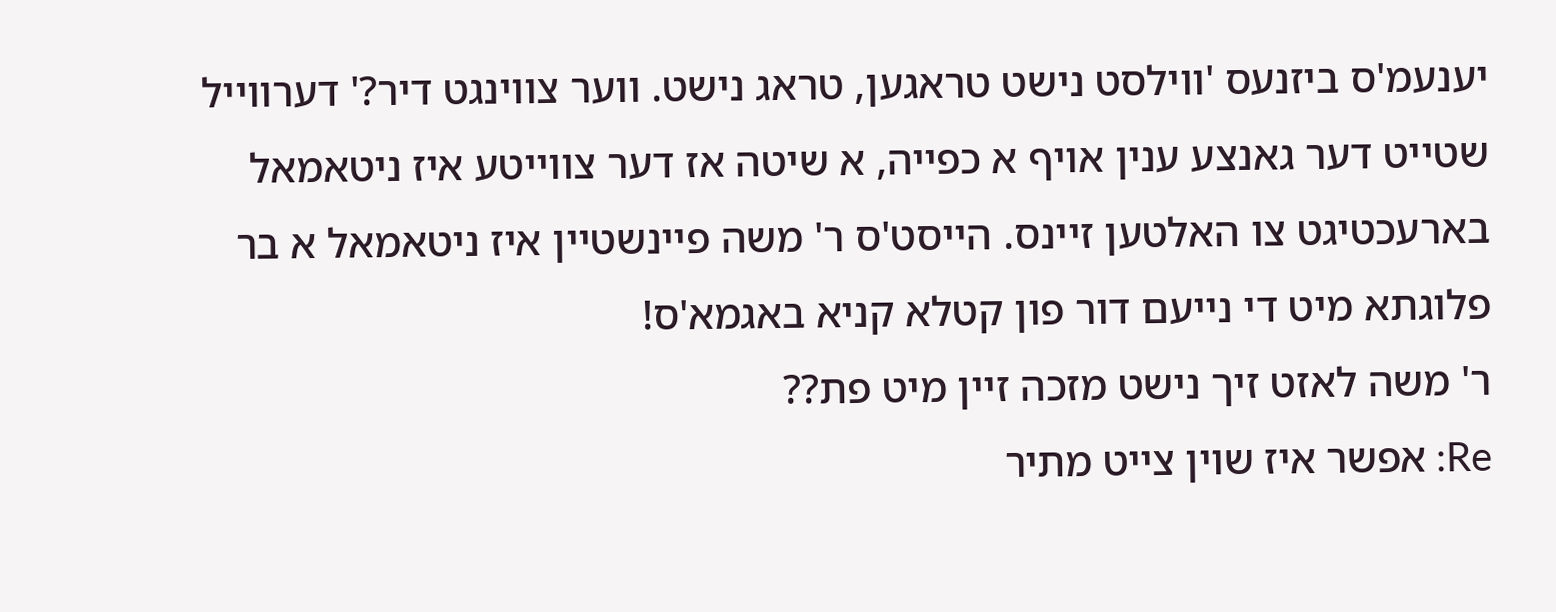יענעמ'ס ביזנעס 'ווילסט נישט טראגען, טראג נישט. ווער צווינגט דיר?' דערווייל שטייט דער גאנצע ענין אויף א כפייה, א שיטה אז דער צווייטע איז ניטאמאל בארעכטיגט צו האלטען זיינס. הייסט'ס ר' משה פיינשטיין איז ניטאמאל א בר פלוגתא מיט די נייעם דור פון קטלא קניא באגמא'ס!
ר' משה לאזט זיך נישט מזכה זיין מיט פת??
Re: אפשר איז שוין צייט מתיר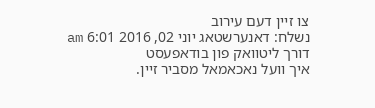צו זיין דעם עירוב
נשלח: דאנערשטאג יוני 02, 2016 6:01 am
דורך ליטוואק פון בודאפעסט
איך וועל נאכאמאל מסביר זיין.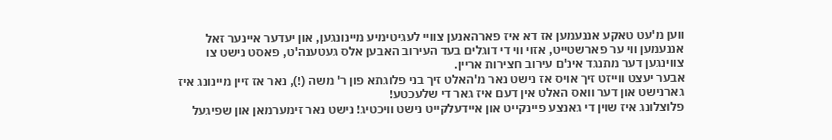ווען מ'עט טאקע אננעמען אז דא איז פארהאנען צוויי לעגיטימיע מיינונגען, און יעדער איינער זאל אננעמען ווי ער פארשטייט, אזוי ווי די דוגלים בעד העירוב האבען אלס געטענה'ט, פאסט נישט צו צווינגען דער מתנגד אינ'ם עירוב חצירות אריין.
אבער יעצט ווייזט זיך אויס אז נישט נאר מ'האלט זיך בני פלוגתא פון ר' משה (!), נאר אז זיין מיינונג איז גארנישט און דער וואס האלט אין דעם איז גאר די שלעכטע!
פלוצלונג איז שוין די גאנצע פיינקייט און איידעלקייט נישט וויכטיג! נישט נאר זימערמאן און שפיגעל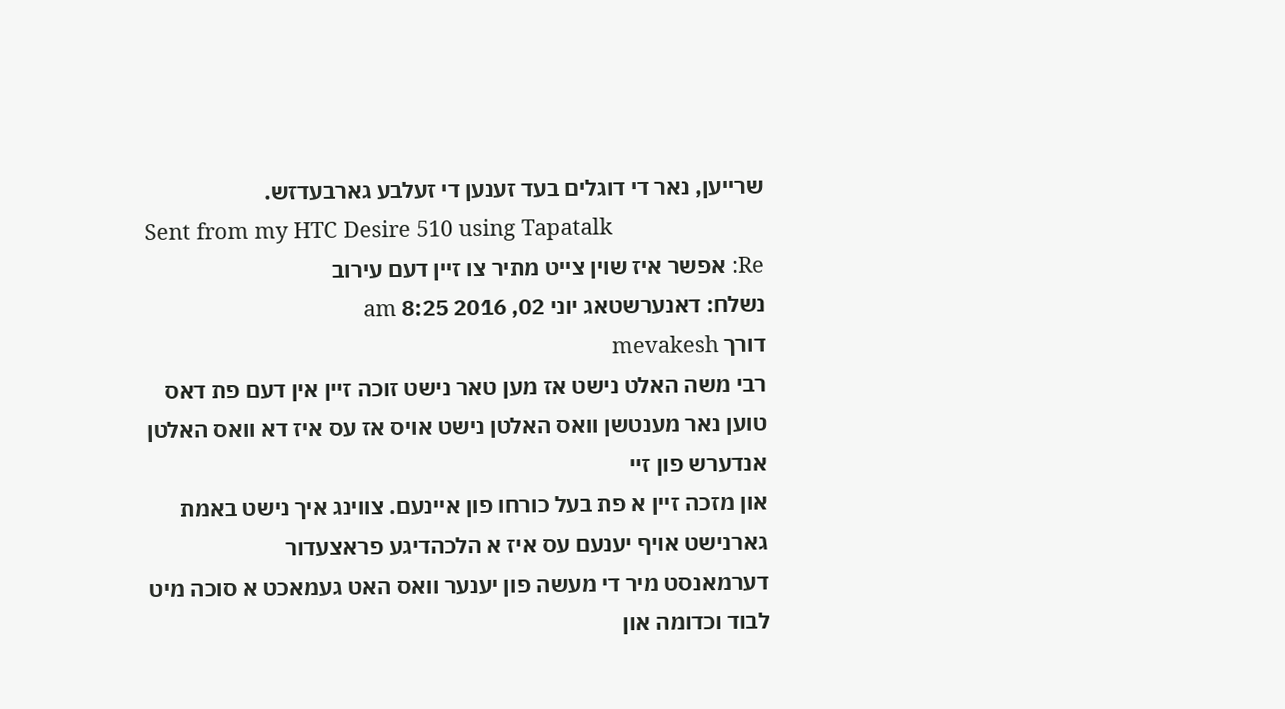שרייען, נאר די דוגלים בעד זענען די זעלבע גארבעדזש.
Sent from my HTC Desire 510 using Tapatalk
Re: אפשר איז שוין צייט מתיר צו זיין דעם עירוב
נשלח: דאנערשטאג יוני 02, 2016 8:25 am
דורך mevakesh
רבי משה האלט נישט אז מען טאר נישט זוכה זיין אין דעם פת דאס טוען נאר מענטשן וואס האלטן נישט אויס אז עס איז דא וואס האלטן אנדערש פון זיי
און מזכה זיין א פת בעל כורחו פון איינעם. צווינג איך נישט באמת גארנישט אויף יענעם עס איז א הלכהדיגע פראצעדור
דערמאנסט מיר די מעשה פון יענער וואס האט געמאכט א סוכה מיט לבוד וכדומה און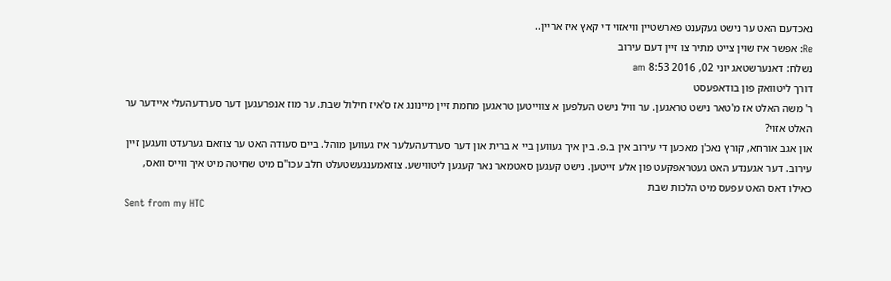נאכדעם האט ער נישט געקענט פארשטיין וויאזוי די קאץ איז אריין..
Re: אפשר איז שוין צייט מתיר צו זיין דעם עירוב
נשלח: דאנערשטאג יוני 02, 2016 8:53 am
דורך ליטוואק פון בודאפעסט
ר' משה האלט אז מ'טאר נישט טראגען. ער וויל נישט העלפען א צווייטען טראגען מחמת זיין מיינונג אז ס'איז חילול שבת. ער מוז אנפרעגען דער סערדעהעלי איידער ער האלט אזוי?
און אגב אורחא, קורץ נאכ'ן מאכען די עירוב אין ב.פ. בין איך געווען ביי א ברית און דער סערדעהעלער איז געווען מוהל. ביים סעודה האט ער צוזאם גערעדט וועגען זיין עירוב. דער אגענדע האט געטראפקעט פון אלע זייטען. נישט קעגען סאטמאר נאר קעגען ליטווישע. צוזאמענגעשטעלט חלב עכו"ם מיט שחיטה מיט איך ווייס וואס, כאילו דאס האט עפעס מיט הלכות שבת
Sent from my HTC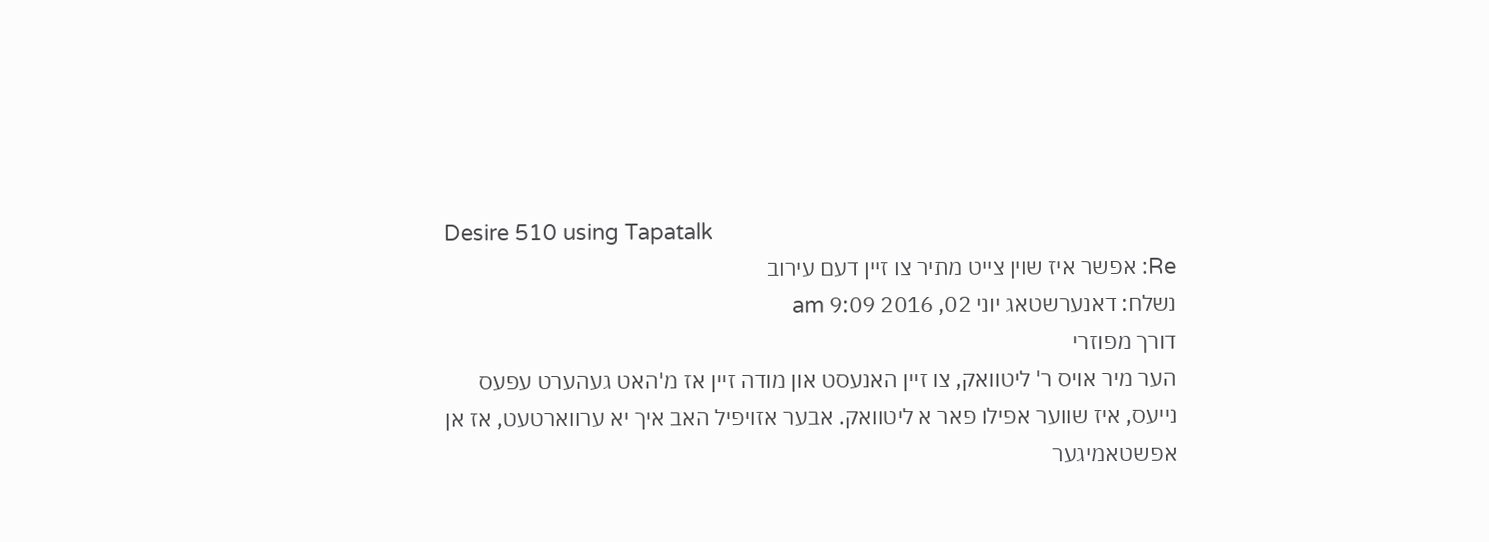Desire 510 using Tapatalk
Re: אפשר איז שוין צייט מתיר צו זיין דעם עירוב
נשלח: דאנערשטאג יוני 02, 2016 9:09 am
דורך מפוזרי
הער מיר אויס ר' ליטוואק, צו זיין האנעסט און מודה זיין אז מ'האט געהערט עפעס נייעס, איז שווער אפילו פאר א ליטוואק. אבער אזויפיל האב איך יא ערווארטעט, אז אן אפשטאמיגער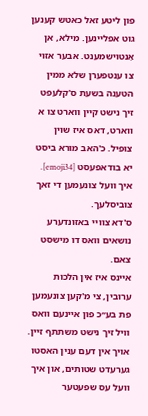פון ליטע זאל כאטש קענען גוט אפליינען. מילא, אן אַנטוישמענט. אבער אזוי צו ענטפערן שלא ממין הטענה בשעת ס'קלעפט זיך נישט קיין ווארט צו א ווארט, דאס איז שוין צופיל. כ'האב מורא ביסט יא בודאפעסט [emoji34].
איך וועל צונעמען די זאך צוביסלעך.
ס'דא צװײ באזונדערע נושאים וואס דו מישסט צאם.
איינס איז אין הלכות ערובין, צי מ'קען צונעמען פת בע״כ פון איינעם וואס וויל זיך נישט משתתף זיין.
אויך אין דעם ענין האסטו גערעדט שטותים, און איך וועל עס שפעטער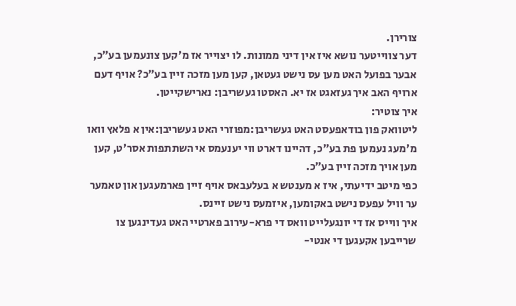צורירן.
דער צווייטער נושא איז אין דיני ממונות. לו יצוייר אז מ'קען צונעמען בע״כ, אבער בפועל האט מען עס נישט געטאן, קען מען מזכה זיין בע״כ? אויף דעם ארויף האב איך געזאגט אז יא. האסטו געשריבן: נארישקייטן.
איך צוטיר:
ליטוואק פון בודאפעסט האט געשריבן:מפוזרי האט געשריבן:אין א פלאץ וואו מ'מעג נעמען פת בע״כ, דהיינו דארט ווי יענעמס אי השתתפות אסר'ט, קען מען אויך מזכה זיין בע״כ.
כפי מיטב ידיעתי, איז א מענטש א בעלעבאס אויף זיין פארמעגען און טאמער ער וויל עפעס נישט באקומען, איזמעס נישט זיינס.
איך ווייס אז די יונגעלייט וואס די פרא-עירוב פארטיי האט געדינגען צו שרייבען אקעגען די אנטי-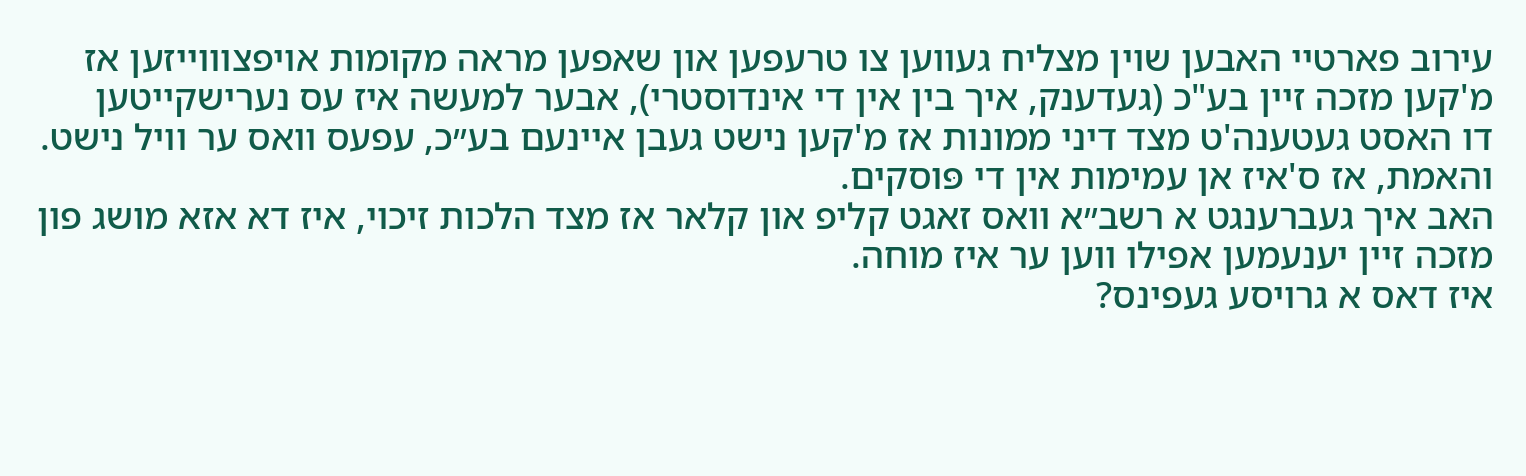עירוב פארטיי האבען שוין מצליח געווען צו טרעפען און שאפען מראה מקומות אויפצוווייזען אז מ'קען מזכה זיין בע"כ (געדענק, איך בין אין די אינדוסטרי), אבער למעשה איז עס נערישקייטען
דו האסט געטענה'ט מצד דיני ממונות אז מ'קען נישט געבן איינעם בע״כ, עפעס וואס ער וויל נישט. והאמת, אז ס'איז אן עמימות אין די פּוסקים.
האב איך געברענגט א רשב״א וואס זאגט קליפ און קלאר אז מצד הלכות זיכוי, איז דא אזא מושג פון מזכה זיין יענעמען אפילו ווען ער איז מוחה.
איז דאס א גרויסע געפינס?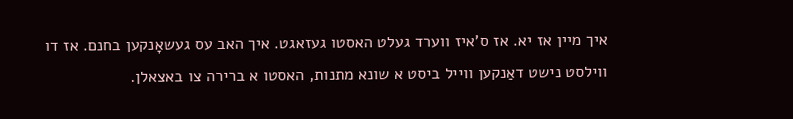איך מיין אז יא. אז ס'איז ווערד געלט האסטו געזאגט. איך האב עס געשאָנקען בחנם. אז דו ווילסט נישט דאַנקען ווייל ביסט א שונא מתנות, האסטו א ברירה צו באצאלן.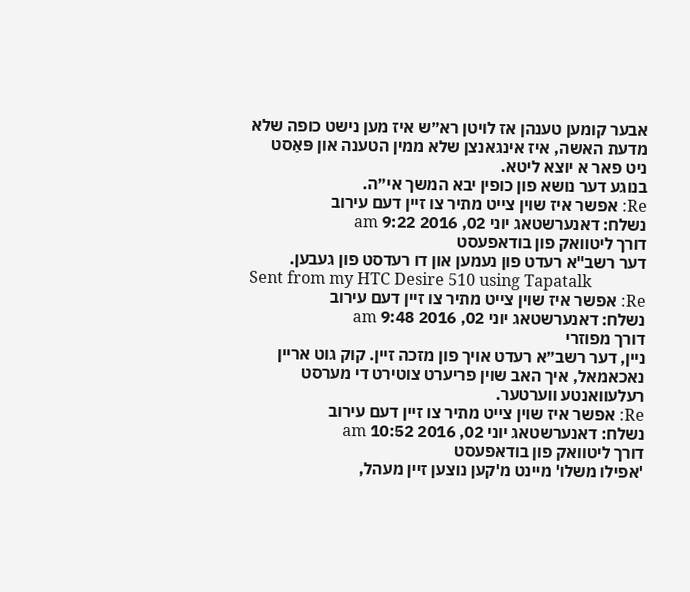אבער קומען טענהן אז לויטן רא״ש איז מען נישט כופה שלא מדעת האשה, איז אינגאנצן שלא ממין הטענה און פּאַסט ניט פאר א יוצא ליטא.
בנוגע דער נושא פון כופין יבא המשך אי״ה.
Re: אפשר איז שוין צייט מתיר צו זיין דעם עירוב
נשלח: דאנערשטאג יוני 02, 2016 9:22 am
דורך ליטוואק פון בודאפעסט
דער רשב"א רעדט פון נעמען און דו רעדסט פון געבען.
Sent from my HTC Desire 510 using Tapatalk
Re: אפשר איז שוין צייט מתיר צו זיין דעם עירוב
נשלח: דאנערשטאג יוני 02, 2016 9:48 am
דורך מפוזרי
ניין, דער רשב״א רעדט אויך פון מזכה זיין. קוק גוט אריין נאכאמאל, איך האב שוין פריערט צוטירט די מערסט רעלעוואנטע ווערטער.
Re: אפשר איז שוין צייט מתיר צו זיין דעם עירוב
נשלח: דאנערשטאג יוני 02, 2016 10:52 am
דורך ליטוואק פון בודאפעסט
'אפילו משלו' מיינט מ'קען נוצען זיין מעהל,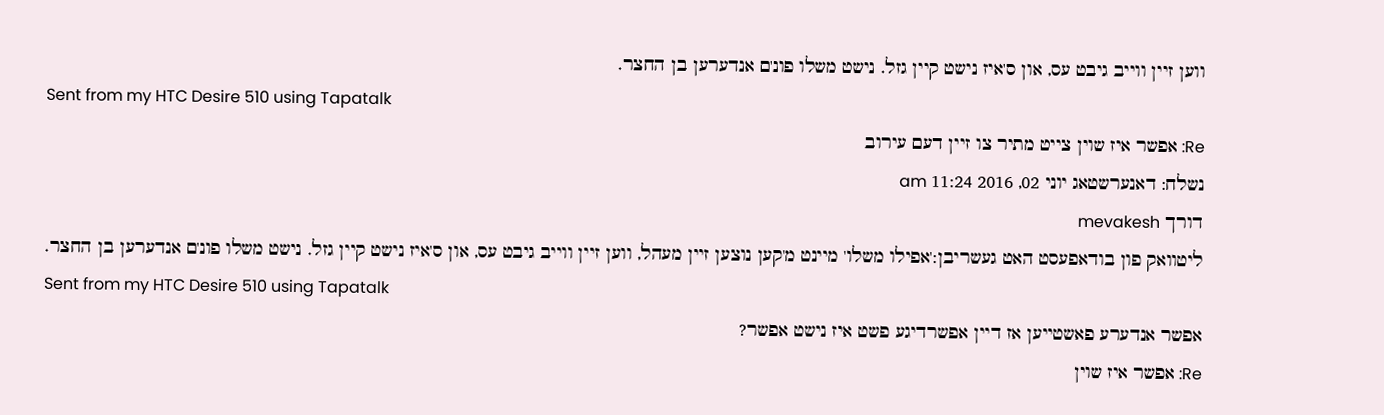ווען זיין ווייב גיבט עס, און ס'איז נישט קיין גזל. נישט משלו פונ'ם אנדערען בן החצר.
Sent from my HTC Desire 510 using Tapatalk
Re: אפשר איז שוין צייט מתיר צו זיין דעם עירוב
נשלח: דאנערשטאג יוני 02, 2016 11:24 am
דורך mevakesh
ליטוואק פון בודאפעסט האט געשריבן:'אפילו משלו' מיינט מ'קען נוצען זיין מעהל, ווען זיין ווייב גיבט עס, און ס'איז נישט קיין גזל. נישט משלו פונ'ם אנדערען בן החצר.
Sent from my HTC Desire 510 using Tapatalk
אפשר אנדערע פאשטייען אז דיין אפשרדיגע פשט איז נישט אפשר?
Re: אפשר איז שוין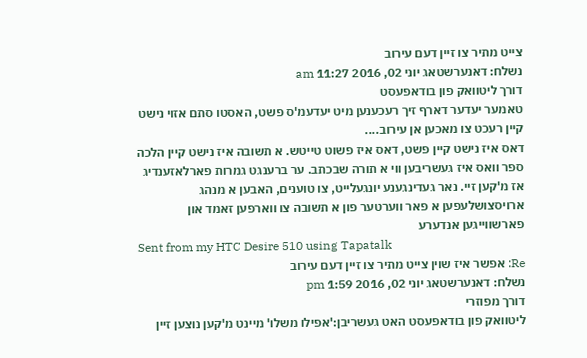צייט מתיר צו זיין דעם עירוב
נשלח: דאנערשטאג יוני 02, 2016 11:27 am
דורך ליטוואק פון בודאפעסט
טאמער יעדער דארף זיך רעכענען מיט יעדעמ'ס פשט, האסטו סתם אזוי נישט קיין רעכט צו מאכען אן עירוב....
דאס איז נישט קיין פשט, דאס איז פשוט טייטש. א תשובה איז נישט קיין הלכה ספר וואס איז געשריבען ווי א תורה שבכתב. ער ברענגט גמרות פארלאזענדיג אז מ'קען זיי. נאר געדינגענע יונגעלייט, צו טוענים, האבען א מנהג ארויסצושלעפען א פאר ווערטער פון א תשובה צו ווארפען זאמד און פארשווייגען אנדערע
Sent from my HTC Desire 510 using Tapatalk
Re: אפשר איז שוין צייט מתיר צו זיין דעם עירוב
נשלח: דאנערשטאג יוני 02, 2016 1:59 pm
דורך מפוזרי
ליטוואק פון בודאפעסט האט געשריבן:'אפילו משלו' מיינט מ'קען נוצען זיין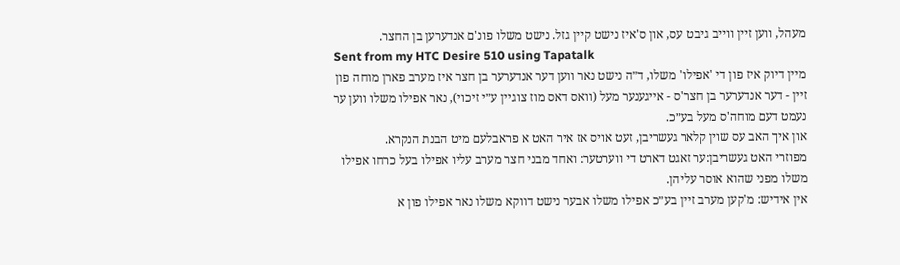מעהל, ווען זיין ווייב גיבט עס, און ס'איז נישט קיין גזל. נישט משלו פונ'ם אנדערען בן החצר.
Sent from my HTC Desire 510 using Tapatalk
מיין דיוק איז פון די 'אפילו' משלו, ד״ה נישט נאר ווען דער אנדערער בן חצר איז מערב פארן מוחה פון זיין - דער אנדערער בן חצר'ס - אייגענער מעל (וואס דאס מוז צוגיין ע״י זיכוי), נאר אפילו משלו ווען ער נעמט דעם מוחה'ס מעל בע״כ.
און איך האב עס שוין קלאר געשריבן, זעט אויס אז איר האט א פראבלעם מיט הבנת הנקרא.
מפוזרי האט געשריבן:ער זאגט דארט די ווערטער: ואחד מבני חצר מערב עליו אפילו בעל כרחו אפילו משלו מפני שהוא אוסר עליהן.
אין אידיש: מ'קען מערב זיין בע״כ אפילו משלו אבער נישט דװקא משלו נאר אפילו פון א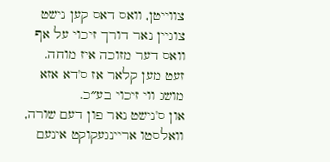צווייטן, וואס דאס קען נישט צוגיין נאר דורך זיכוי על אף וואס דער מזוכה איז מוחה.
זעט מען קלאר אז ס'דא אזא מושג ווי זיכוי בע״כ.
און ס'נישט נאר פון דעם שורה, וואלסטו אריינגעקוקט אינעם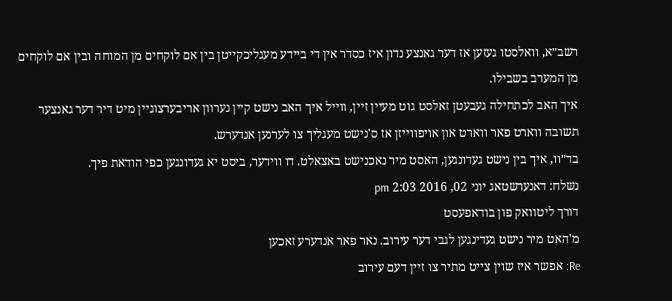רשב״א, וואלסטו געזען אז דער גאנצע נדון איז כסדר אין די ביידע מעגליכקייטן בין אם לוקחים מן המוחה ובין אם לוקחים מן המערב בשבילו.
איך האב לכתחילה געבעטן זאלסט גוט מעיין זיין, ווייל איך האב נישט קיין נערוון אריבערצוגיין מיט דיר דער גאנצער תשובה ווארט פאר ווארט און אויפווייזן אז ס'נישט מעגליך צו לערנען אנדערש.
בד״וו, איך בין נישט געדונגען, האסט מיר נאכנישט באצאלט. דו ווידער, ביסט יא געדונגען כפי הודאת פיך.
נשלח: דאנערשטאג יוני 02, 2016 2:03 pm
דורך ליטוואק פון בודאפעסט
מ'האט מיר נישט געדינגען לגבי דער עירוב. נאר פאר אנדערע זאכען
Re: אפשר איז שוין צייט מתיר צו זיין דעם עירוב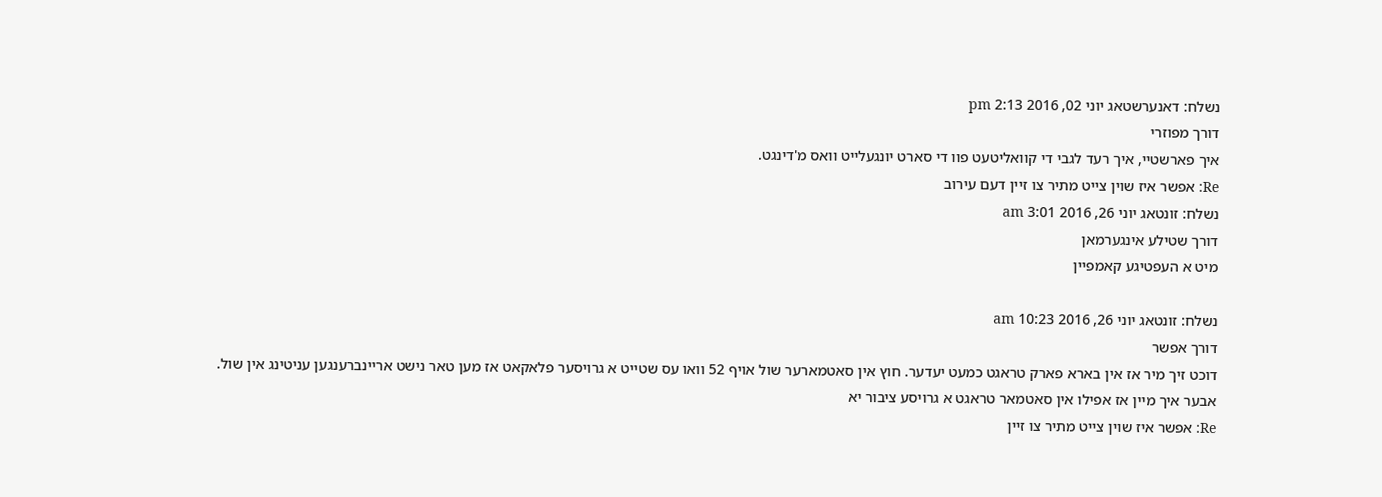נשלח: דאנערשטאג יוני 02, 2016 2:13 pm
דורך מפוזרי
איך פארשטיי, איך רעד לגבי די קוואליטעט פוו די סארט יונגעלייט וואס מ'דינגט.
Re: אפשר איז שוין צייט מתיר צו זיין דעם עירוב
נשלח: זונטאג יוני 26, 2016 3:01 am
דורך שטילע אינגערמאן
מיט א העפטיגע קאמפיין

נשלח: זונטאג יוני 26, 2016 10:23 am
דורך אפשר
דוכט זיך מיר אז אין בארא פארק טראגט כמעט יעדער. חוץ אין סאטמארער שול אויף 52 וואו עס שטייט א גרויסער פלאקאט אז מען טאר נישט אריינברענגען עניטינג אין שול.
אבער איך מיין אז אפילו אין סאטמאר טראגט א גרויסע ציבור יא
Re: אפשר איז שוין צייט מתיר צו זיין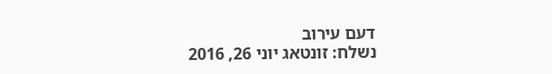דעם עירוב
נשלח: זונטאג יוני 26, 2016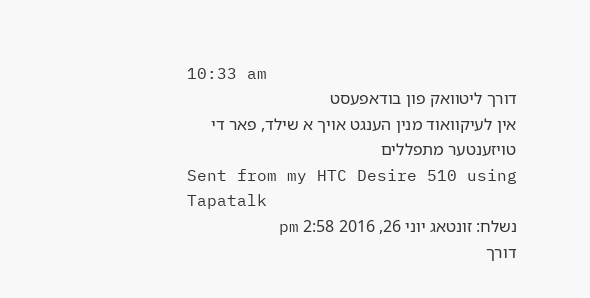10:33 am
דורך ליטוואק פון בודאפעסט
אין לעיקוואוד מנין הענגט אויך א שילד, פאר די טויזענטער מתפללים
Sent from my HTC Desire 510 using Tapatalk
נשלח: זונטאג יוני 26, 2016 2:58 pm
דורך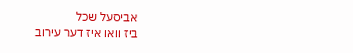אביסעל שכל
ביז וואו איז דער עירוב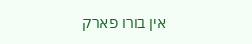אין בורו פארק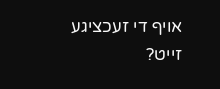אויף די זעכציגע זייט?